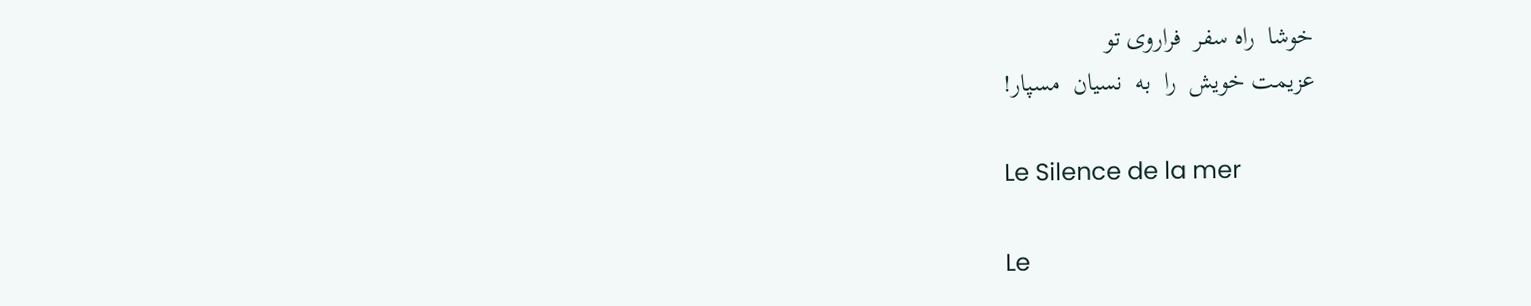خوشا  راه سفر  فراروی تو
عزيمت خويش  را  به  نسيان  مسپار!

Le Silence de la mer

Le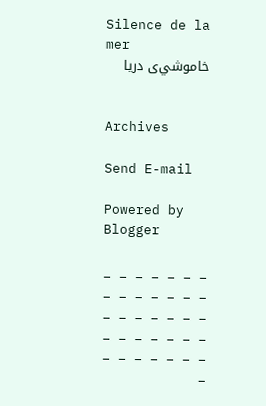Silence de la mer
خاموشي‌ی دریا


Archives

Send E-mail

Powered by Blogger

_ _ _ _ _ _ _ _ _ _ _ _ _ _ _ _ _ _ _ _ _ _ _ _ _ _ _ _ _ _ _ _ _ _ _ _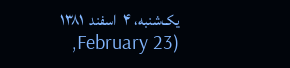يک‌شنبه، ۴  اسفند  ۱۳۸۱  (February 23,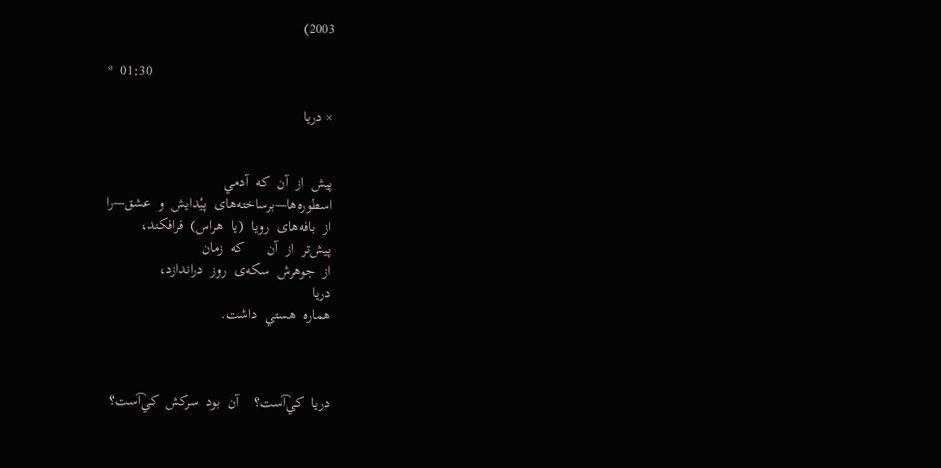2003)

º  01:30

× دريا


پيش  از  آن  که  آدمي
اسطوره‌ها—برساخته‌های  پيْدايش  و  عشق—را
از  بافه‌های  رويا  (يا  هراس)  فرافکند،
پيش‌تر  از  آن      که  زمان
از  جوهرش  سکه‌ی  روز  دراندازد،
دريا
هماره  هستي  داشت.



دريا  کي⁀است؟    آن  بود  سرکش  کي⁀است؟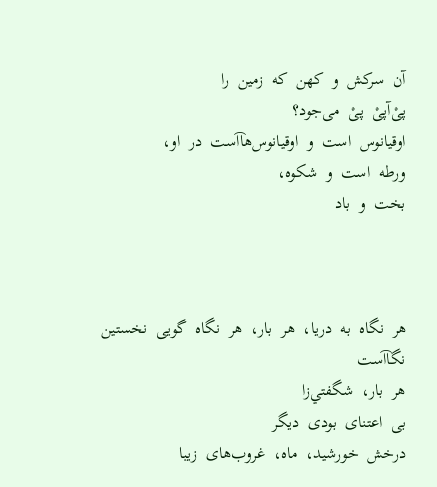آن  سرکش  و  کهن  که  زمين  را
پیْ‌آپیْ  پیْ  می‌جود؟
اوقيانوس  است  و  اوقيانوس‌ها⁀است  در  او،
ورطه  است  و  شکوه،
بخت  و  باد



هر  نگاه  به  دريا،  هر  بار،  هر  نگاه  گويی  نخستين  نگا⁀است
هر  بار،  شگفتي‌زا
بی  اعتنای  بودی  ديگر
درخش  خورشيد،  ماه،  غروب‌های  زيبا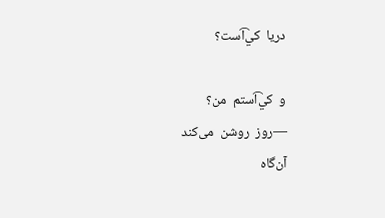دريا  کي⁀است؟

و  کي⁀استم  من؟
—روز  روشن  می‌کند
آن‌گاه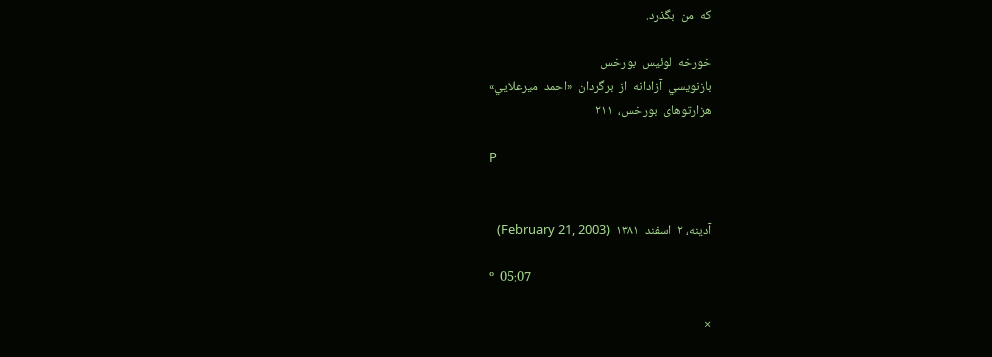که  من  بگذرد.

خورخه  لوئيس  بورخس
بازنويسي  آزادانه  از  برگردان  «احمد  ميرعلايي»
هزارتوهای  بورخس،  ۲۱۱

P


آدينه، ۲  اسفند  ۱۳۸۱  (February 21, 2003)

º  05:07

×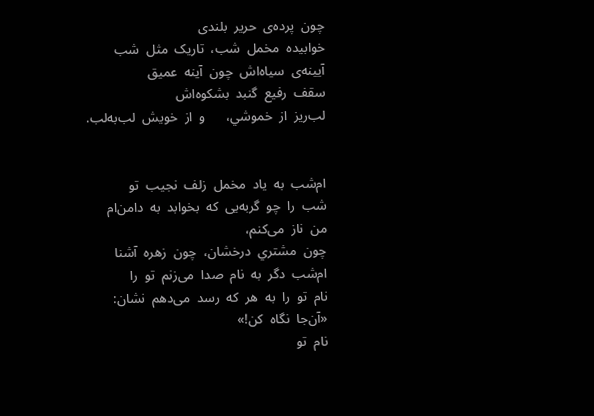چون  پرده‌ی  حرير  بلندی
خوابيده  مخمل  شب،  تاريک  مثل  شب
آيينه‌ی  سياه‌اش  چون  آينه  عميق
سقف  رفيع  گنبد  بشکوه‌اش
لب‌ريز  از  خموشي،      و  از  خويش  لب‌به‌لب.


ام‌شب  به  ياد  مخمل  زلف  نجيب  تو
شب  را  چو  گربه‌يی  که  بخوابد  به  دامن‌ام
من  ناز  می‌کنم،
چون  مشتري  درخشان،  چون  زهره  آشنا
ام‌شب  دگر  به  نام  صدا  می‌زنم  تو  را
نام  تو  را  به  هر  که  رسد  می‌دهم  نشان:
«آن‌جا  نگاه  کن!»
نام  تو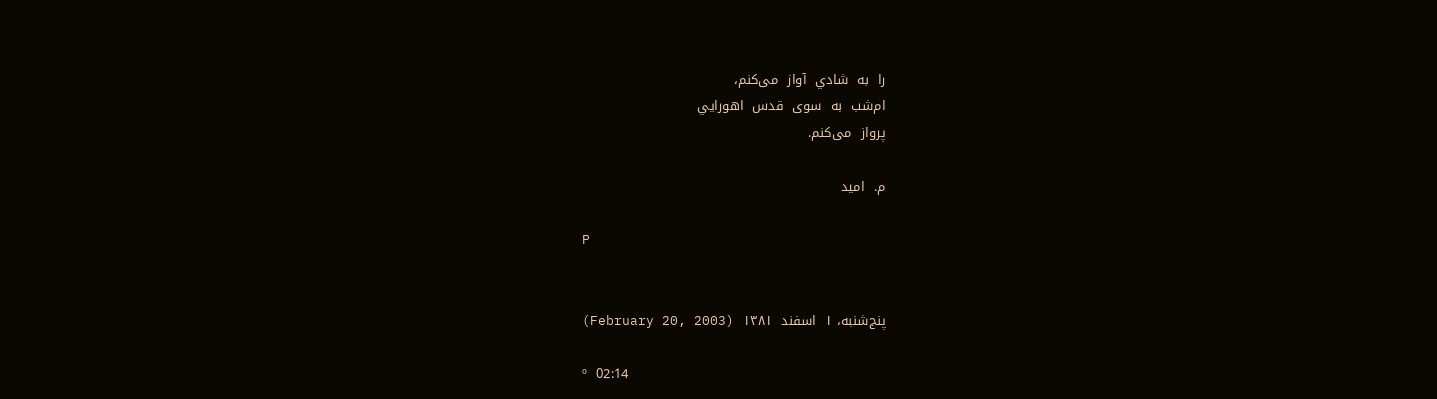را  به  شادي  آواز  می‌کنم،
ام‌شب  به  سوی  قدس  اهورايي
پرواز  می‌کنم.

م.  اميد

P


پنج‌شنبه، ۱  اسفند  ۱۳۸۱  (February 20, 2003)

º  02:14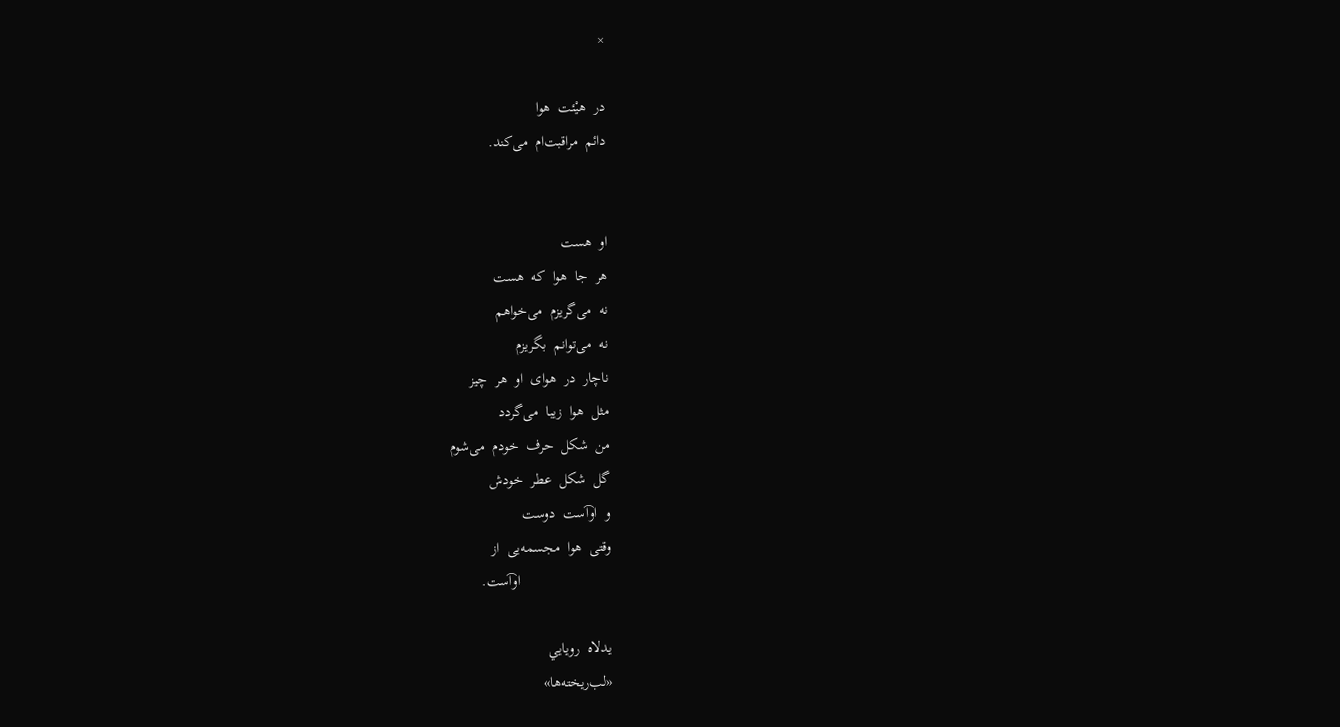×

در  هيْئت  هوا
دائم  مراقبت‌ام  می‌کند.


او  هست
هر  جا  هوا  که  هست
نه  می‌گريزم  می‌خواهم
نه  می‌توانم  بگريزم
ناچار  در  هوای  او  هر  چيز
مثل  هوا  زيبا  می‌گردد
من  شکل  حرف  خودم  می‌شوم
گل  شکل  عطر  خودش
و  او⁀است  دوست
وقتی  هوا  مجسمه‌يی  از
                        او⁀است.

يدلاه  رويايي
«لب‌ريخته‌ها»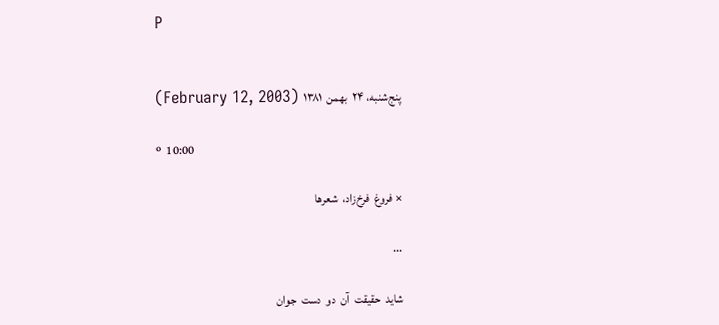P


پنج‌شنبه، ۲۴  بهمن  ۱۳۸۱  (February 12, 2003)

º  10:00

× فروغ  فرخ‌زاد،  شعرها

...

شايد  حقيقت  آن  دو  دست  جوان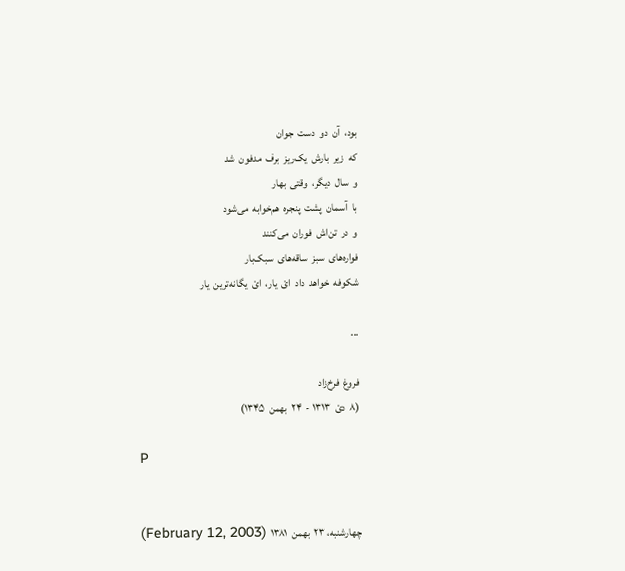بود،  آن  دو  دست  جوان
که  زير  بارش  يک‌ريز  برف  مدفون  شد
و  سال  ديگر،  وقتی  بهار
با  آسمان  پشت  پنجره  هم‌خوابه  می‌شود
و  در  تن‌اش  فوران  می‌کنند
فواره‌های  سبز  ساقه‌های  سبک‌بار
شکوفه  خواهد  داد  ایْ  يار،  ایْ  يگانه‌ترين  يار

...

فروغ  فرخ‌زاد
(۸  دیْ  ۱۳۱۳ -  ۲۴  بهمن  ۱۳۴۵)

P


چهارشنبه، ۲۳  بهمن  ۱۳۸۱  (February 12, 2003)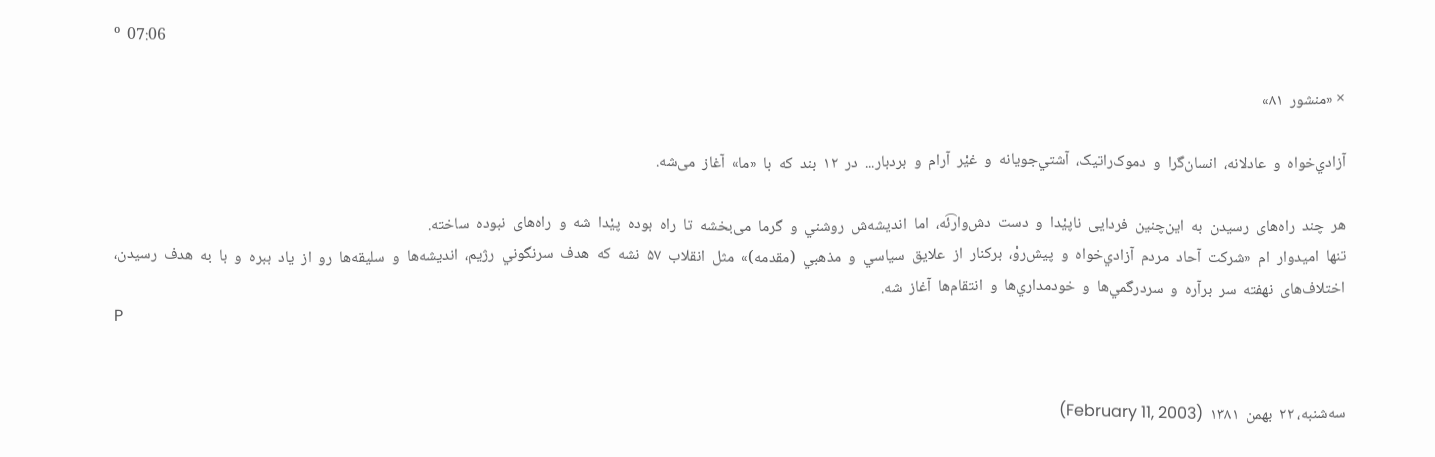º  07:06

× «منشور  ۸۱»

آزادي‌خواه  و  عادلانه،  انسان‌گرا  و  دموک‌راتيک،  آشتي‌جويانه  و  غيْر  آرام  و  بردبار...  در  ۱۲  بند  که  با  «ما»  آغاز  می‌شه.

هر  چند  راه‌های  رسيدن  به  اين‌چنين  فردايی  ناپيْدا  و  دست  دش‌وار⁀ئه،  اما  انديشه‌ش  روشني  و  گرما  می‌بخشه  تا  راه  بوده  پيْدا  شه  و  راه‌های  نبوده  ساخته.
تنها  اميدوار  ام  «شرکت  آحاد  مردم  آزادي‌خواه  و  پيش‌روْ،  برکنار  از  علايق  سياسي  و  مذهبي  (مقدمه‌)»  مثل  انقلاب  ۵۷  نشه  که  هدف  سرنگوني  رژيم،  انديشه‌ها  و  سليقه‌ها  رو  از  ياد  ببره  و  با  به  هدف  رسيدن،  اختلاف‌های  نهفته  سر  برآره  و  سردرگمي‌ها  و  خودمداري‌ها  و  انتقام‌ها  آغاز  شه.
P


سه‌شنبه، ۲۲  بهمن  ۱۳۸۱  (February 11, 2003)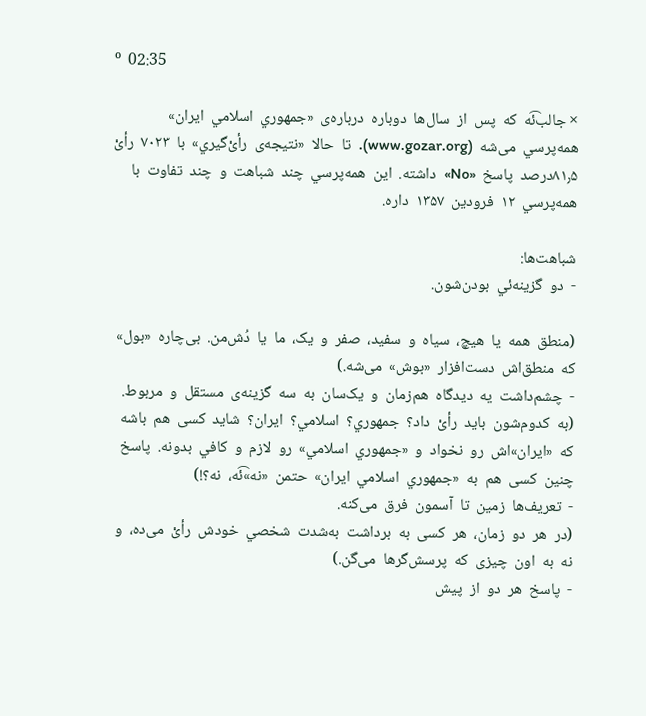º  02:35

× جالب⁀ئه  که  پس  از  سال‌ها  دوباره  درباره‌ی  «جمهوري  اسلامي  ايران»  همه‌پرسي  می‌شه  (www.gozar.org).  تا  حالا  «نتيجه‌ی  رأیْ‌گيري»  با  ۷۰۲۳  رأیْ  ۸۱٫۵درصد  پاسخ  «No»  داشته.  اين  همه‌پرسي  چند  شباهت  و  چند  تفاوت  با  همه‌پرسي  ۱۲  فرودين  ۱۳۵۷  داره.

شباهت‌ها:
-  دو  گزينه‌ئي  بودن‌شون.

(منطق  همه  يا  هيچ،  سياه  و  سفيد،  صفر  و  يک،  ما  يا  دُش‌من.  بی‌چاره  «بول»  که  منطق‌اش  دست‌افزار  «بوش»  می‌شه.)
-  چشم‌داشت  يه  ديدگاه  هم‌زمان  و  يک‌سان  به  سه  گزينه‌ی  مستقل  و  مربوط.
(به  کدوم‌شون  بايد  رأیْ  داد؟  جمهوري؟  اسلامي؟  ايران؟  شايد  کسی  هم  باشه  که  «ايران»اش  رو  نخواد  و  «جمهوري  اسلامي»  رو  لازم  و  کافي  بدونه.  پاسخ  چنين  کسی  هم  به  «جمهوري  اسلامي  ايران»  حتمن  «نه»⁀ئه،  نه؟!)
-  تعريف‌ها  زمين  تا  آسمون  فرق  می‌کنه.
(در  هر  دو  زمان،  هر  کسی  به  برداشت  به‌شدت  شخصي  خودش  رأیْ  می‌ده،  و  نه  به  اون  چيزی  که  پرسش‌گرها  می‌گن.)
-  پاسخ  هر  دو  از  پيش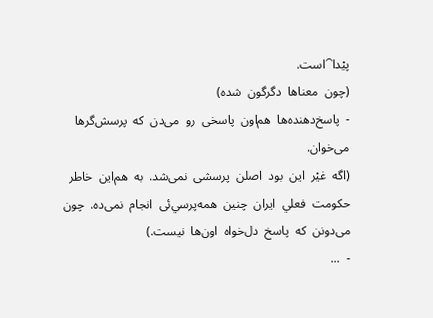پيْدا⁀است.
(چون  معناها  دگرگون  شده)
-  پاسخ‌دهنده‌ها  هم‌اون  پاسخی  رو  می‌دن  که  پرسش‌گرها  می‌خوان.
(اگه  غيْر  اين  بود  اصلن  پرسشی  نمی‌شد.  به  هم‌اين  خاطر  حکومت  فعلي  ايران  چنين  همه‌پرسي‌ئی  انجام  نمی‌ده.  چون  می‌دونن  که  پاسخ  دل‌خواه  اون‌ها  نيست.)
-  ...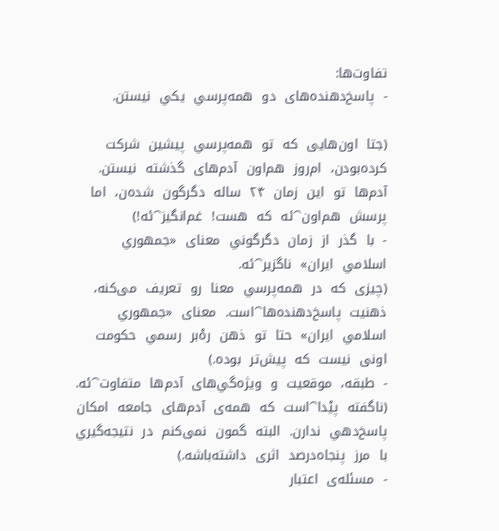تفاوت‌ها:
-  پاسخ‌دهنده‌های  دو  همه‌پرسي  يکي  نيستن.

(جتا  اون‌هايی  که  تو  همه‌پرسي  پيشين  شرکت  کرده‌بودن،  ام‌روز  هم‌اون  آدم‌های  گذشته  نيستن.  آدم‌ها  تو  اين  زمان  ۲۴  ساله  دگرگون  شده‌ن،  اما  پرسش  هم‌اون⁀ئه  که  هست!  غم‌انگيز⁀ئه!)
-  با  گذر  از  زمان  دگرگوني  معنای  «جمهوري  اسلامي  ايران»  ناگزير⁀ئه.
(چيزی  که  در  همه‌پرسي  معنا  رو  تعريف  می‌کنه،  ذهنيت  پاسخ‌دهنده‌ها⁀است.  معنای  «جمهوري  اسلامي  ايران»  حتا  تو  ذهن  رهْ‌بر  رسمي  حکومت  اونی  نيست  که  پيش‌تر  بوده.)
-  طبقه،  موقعيت  و  ويژه‌گي‌های  آدم‌ها  متفاوت⁀ئه.
(ناگفته  پيْدا⁀است  که  همه‌ی  آدم‌های  جامعه  امکان  پاسخ‌دهي  ندارن.  البته  گمون  نمی‌کنم  در  نتيجه‌گيري  با  مرز  پنجاه‌درصد  اثری  داشته‌باشه.)
-  مسئله‌ی  اعتبار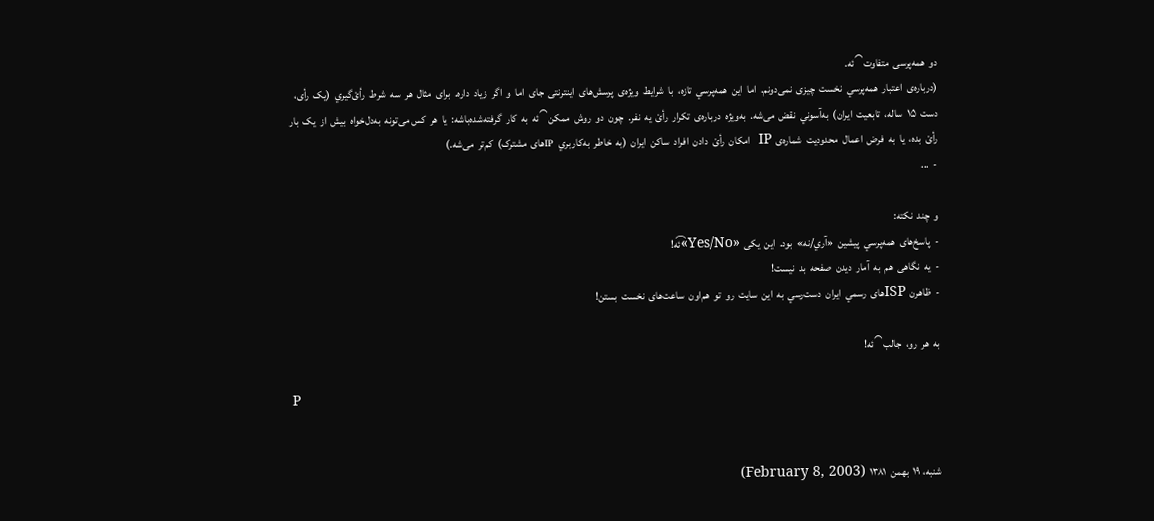دو  همه‌پرسی  متفاوت⁀ئه.
(درباره‌ی  اعتبار  همه‌پرسي  نخست  چيزی  نمی‌دونم.  اما  اين  همه‌پرسي  تازه،  با  شرايط  ويژه‌ی  پرسش‌های  اينترنتی  جای  اما  و  اگر  زياد  داره.  برای  مثال  هر  سه  شرط  رأیْ‌گيري  (يک  رأی،  دست  ۱۵  ساله،  تابعيت  ايران)  به‌آسوني  نقض  می‌شه.  به‌ويژه  درباره‌ی  تکرار  رأیْ  يه  نفر.  چون  دو  روش  ممکن⁀ئه  به  کار  گرفته‌شده‌باشه:  يا  هر  کس می‌تونه  به‌دل‌خواه  بيش  از  يک  بار  رأیْ  بده،  يا  به  فرض  اعمال  محدوديت  شماره‌ی  IP  امکان  رأیْ  دادن  افراد  ساکن  ايران  (به  خاطر  به‌کاربري  IPهای  مشترک)  کم‌تر  می‌شه.)
-  ...

و  چند  نکته‌:
-  پاسخ‌های  همه‌پرسي  پيشين  «آري/نه»  بود.  اين  يکی  «Yes/No»⁀ئه!
-  يه  نگاهی  هم  به  آمار  ديدن  صفحه  بد  نيست!
-  ظاهرن  ISPهای  رسمي  ايران  دست‌رسي  به  اين  سايت  رو  تو  هم‌اون  ساعت‌های  نخست  بستن!

به  هر  رو،  جالب⁀ئه!

P


شنبه، ۱۹  بهمن  ۱۳۸۱  (February 8, 2003)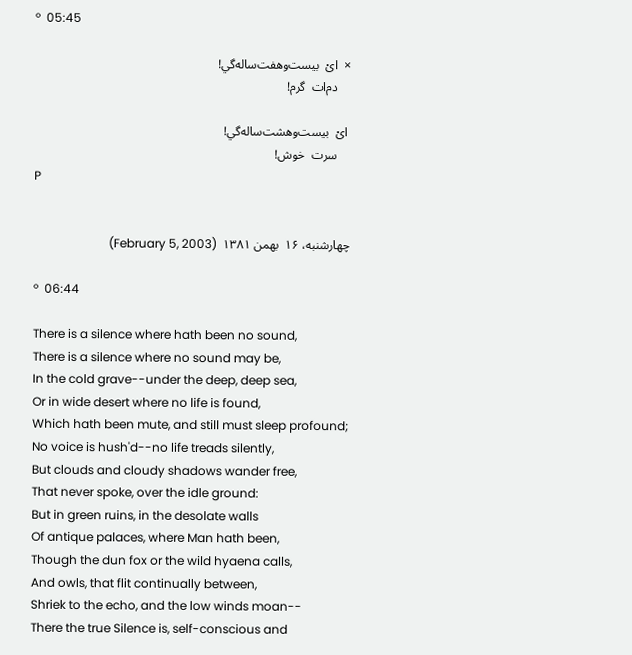º  05:45

×  ایْ  بيست‌وهفت‌ساله‌گي!
    دم‌ات  گرم!

 ایْ  بيست‌وهشت‌ساله‌گي!
    سرت  خوش!
P


چهارشنبه، ۱۶  بهمن ۱۳۸۱  (February 5, 2003)

º  06:44

There is a silence where hath been no sound,
There is a silence where no sound may be,
In the cold grave--under the deep, deep sea,
Or in wide desert where no life is found,
Which hath been mute, and still must sleep profound;
No voice is hush'd--no life treads silently,
But clouds and cloudy shadows wander free,
That never spoke, over the idle ground:
But in green ruins, in the desolate walls
Of antique palaces, where Man hath been,
Though the dun fox or the wild hyaena calls,
And owls, that flit continually between,
Shriek to the echo, and the low winds moan--
There the true Silence is, self-conscious and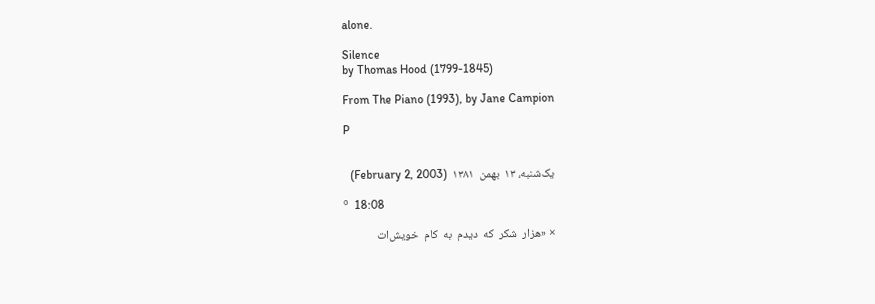alone.

Silence
by Thomas Hood (1799-1845)

From The Piano (1993), by Jane Campion

P


يک‌شنبه، ۱۳  بهمن  ۱۳۸۱  (February 2, 2003)

º  18:08

× «هزار  شکر  که  ديدم  به  کام  خويش‌ات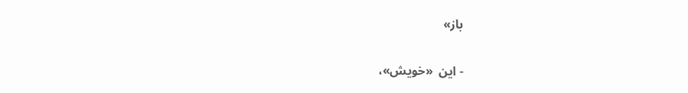باز»

- اين  «خويش»،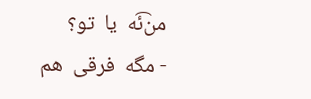من⁀ئه  يا  تو؟
- مگه  فرقی  هم